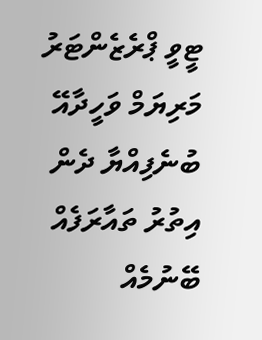ޓީވީ ޕްރެޒެންޓަރު މަރިޔަމް ވަހީދާއޭ ބުނެފިއްޔާ ދެން އިތުރު ތައާރަފެއް ބޭނުމެއް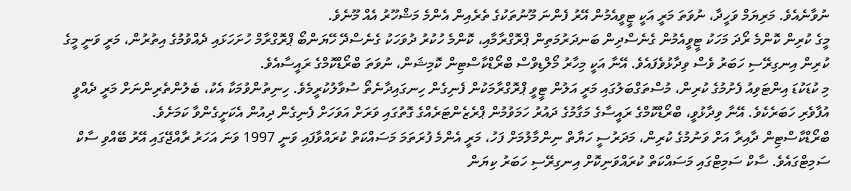ނުވާނެއެވެ. މަރިޔަމް ވަހީދާ، ނުވަތަ މަރީ އަކީ ޓީވީއެމުން އޭރު ފެންނަ މޫނުތަކުގެ ތެރެއިން އެންމެ މަޝްހޫރު އެއް މޫނެވެ.
މީގެ ކުރިން ކޮންމެ ރޯދަ މަހަކު ޓީވީއެމުން ގެނެސްދިން ބަނދަރުމަތިން ޕްރޮގްރާމާއި، ކޮންމެ ހުކުރު ދުވަހަކު ގެނެސްދޭ ހޭޔަންބޯ ޕްރޮގްރާމް ހުށަހަޅައި ދެއްވުމުގެ އިތުރުން، މަރީ ވަނީ މީގެ ކުރިން އިނގިރޭސި ހަބަރު ވެސް ވިދާޅުވެފައެވެ. އޭނާ އަކީ މިހާރު މޯލްޑިވްސް ބްރޯޑްކާސްޓިން ކޮމިޝަން، ނުވަތަ ބްރޯޑްކޮމްގެ ރައީސާއެވެ.
މި ކުޑަކުޑަ އިންޓަވިއު ފެށުމުގެ ކުރިން، މުސްތަގްބަލުގައި މަރީ އަލުން ޓީވީ ޕްރޮގްރާމަކުން ފެނިގެން ހިނގައިދާނެތޯ ސުވާލުކުރީމެވެ. ހިނިތުންވުމަކާ އެކު، ބެލުންތެރިންނަށް މަރީ ދެއްވީ އުފާވެރި ހަބަރެކެވެ. އޭނާ ވިދާޅުވީ، ބްރޯޑްކޮމްގެ ރައީސާގެ މަގާމުގެ ދައުރު ހަމަވުމުން ޕްރެޒެންޓަރެއްގެ ގޮތުގައި ވަރަށް އަވަހަށް ފެނިގެން ދިއުން އެކަށީގެންވާ ކަމަށެވެ.
ބްރޯޑްކާސްޓިން ދާއިރާ އަށް ވަނުމުގެ ކުރިން، މަދަރުސީ ހަޔާތް ނިންމާލުމަށް ފަހު، މަރީ އެންމެ ފުރަތަމަ މަސައްކަތް ކުރައްވާފައި ވަނީ 1997 ވަނަ އަހަރު ރާއްޖޭގައި އޭރު ބޭއްވި ސާކް ސަމިޓްގައެވެ. ސާކް ސަމިޓްގައި މަސައްކަތް ކުރައްވަނިކޮށް އިނގިރޭސި ހަބަރު ކިޔަން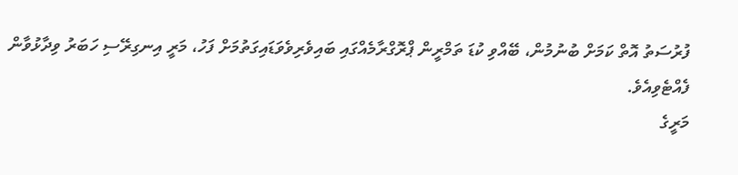ފުރުސަތު އޮތް ކަމަށް ބުނުމުން، ބޭއްވި ކުޑަ ތަމްރީން ޕްރޮގްރާމެއްގައި ބައިވެރިވެވަޑައިގަތުމަށް ފަހު، މަރީ އިނގިރޭސި ހަބަރު ވިދާޅުވާން ފެއްޓެވިއެވެ.
މަރީގެ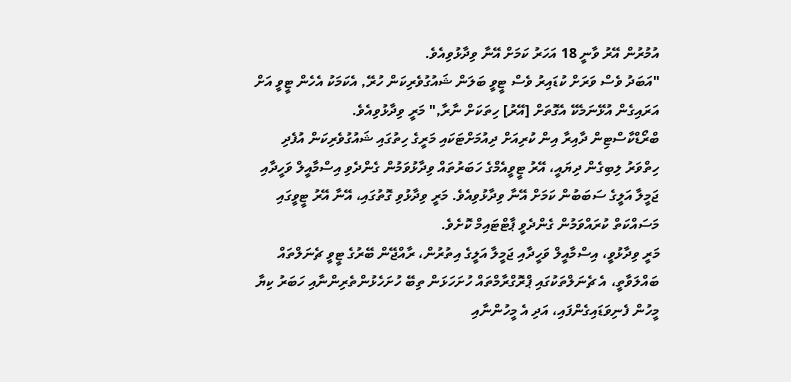އުމުރުން އޭރު ވާނީ 18 އަހަރު ކަމަށް އޭނާ ވިދާޅުވިއެވެ.
"އަބަދު ވެސް ވަރަށް ކުޑައިރު ވެސް ޓީވީ ބަލަން ޝައުގުވެރިކަން ހުރޭ, އެކަމަކު އެހެން ޓީވީ އަށް އަރައިގެން އުޅޭނަމެކޭ އެގޮތަށް [އޭރު] ހިތަކަށް ނާރާ," މަރީ ވިދާޅުވިއެވެ.
ބްރޯޑްކާސްޓިން ދާއިރާ އިން ކުރިއަށް ދިއުމަށްޓަކައި މަރީގެ ހިތުގައި ޝައުގުވެރިކަން އުފެދި ހިތްވަރު ލިބިގެން ދިޔައީ، އޭރު ޓީވީއެމްގެ ހަބަރުތައް ވިދާޅުވަމުން ގެންދެވި އިސްމާއީލް ވަހީދާއި ޖަމީލާ އަލީގެ ސަބަބުން ކަމަށް އޭނާ ވިދާޅުވިއެވެ. މަރީ ވިދާޅުވި ގޮތުގައި، އޭނާ އޭރު ޓީވީގައި މަސައްކަތް ކުރައްވަމުން ގެންދެވީ ޕާޓްޓައިމް ކޮށެވެ.
މަރީ ވިދާޅުވީ، އިސްމާއީލް ވަހީދާއި ޖަމީލާ އަލީގެ އިތުރުން، ރާއްޖޭން ބޭރުގެ ޓީވީ ޗެނަލްތައް ބައްލަވާތީ، އެ ޗެނަލްތަކުގައި ޕްރޮގްރާމްތައް ހުށަހަޅަން ތިބޭ ހުށަހެޅުންތެރިންނާއި ހަބަރު ކިޔާ މީހުން ފެނިވަޑައިގެންފައި، އަދި އެ މީހުންނާއި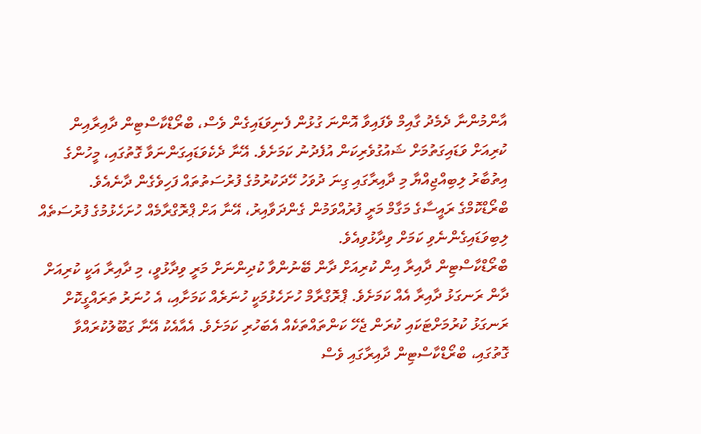އާންމުންނާ ދެމެދު ގާއިމް ވެފައިވާ އޮންނަ ގުޅުން ފެނިވަޑައިގެން ވެސް، ބްރޯޑްކާސްޓިން ދާއިރާއިން ކުރިއަށް ވަޑައިގަތުމަށް ޝައުގުވެރިކަން އުފެދުނު ކަމަށެވެ. އޭނާ ދެކެވަޑައިގަންނަވާ ގޮތުގައި، މީހުންގެ އިތުބާރު ލިބިއްޖިއްޔާ މި ދާއިރާގައި ގިނަ ދުވަހު ހޭދަކުރުމުގެ ފުރުސަތުތައް ފަހިވެގެން ދާނެއެވެ.
ބްރޯޑްކޮމްގެ ރައީސާގެ މަގާމް މަރީ ފުރުއްވަމުން ގެންދަވާއިރު، އޭނާ އަށް ޕްރޮގްރާމެއް ހުށަހެޅުމުގެ ފުރުސަތެއް ލިބިވަޑައިގެންނެވި ކަމަށް ވިދާޅުވިއެވެ.
ބްރޯޑްކާސްޓިން ދާއިރާ އިން ކުރިއަށް ދާން ބޭނުންވާ ކުދިންނަށް މަރީ ވިދާޅުވީ، މި ދާއިރާ އަކީ ކުރިއަށް ދާން ރަނގަޅު ދާއިރާ އެއް ކަމަށެވެ. ޕްރޮގްރާމް ހުށަހެޅުމަކީ ހުނަރެއް ކަމަށާއި، އެ ހުނަރު ތަރައްގީކޮށް ރަނގަޅު ކުރުމަށްޓަކައި ކުރަން ޖެހޭ ކަންތައްތަކެއް އެބަހުރި ކަމަށެވެ. އެއާއެކު އޭނާ ގަބޫލުކުރައްވާ ގޮތުގައި، ބްރޯޑްކާސްޓިން ދާއިރާގައި ވެސް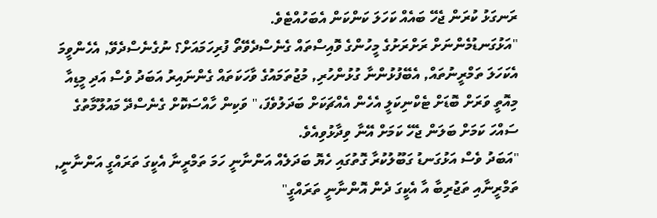ރަނގަޅު ކުރަން ޖެހޭ ބައެއް ކަހަލަ ކަންކަން އެބަހުއްޓެވެ.
"އަޅުގަނޑުމެންނަށް ރަށްރަށުގެ މީހުންގެ ވޮއިސްތައް ގެނެސްދެވޭތޯ ފުރިހަމައަށް؟ ނުގެނެސްދެވޭ, އެހެންވީމަ އެކަހަލަ ތަމްރީނުތައް, އެބޭފުޅުންނާ ގުޅުންހުރި, މުޖުތަމައުގެ ވާހަކަތައް ގެންނައިރު އަބަދު ވެސް އަދި މީޑިއާ މިއޮތީ ވަރަށް ބޮޑަށް ޓެކްނިކަލީ އެހެން އެއްޗަކަށް ބަދަލުވެފަ،" ވަކިން ހާއްސަކޮށް ގެނެސްދޭ މައުލޫމާތުގެ ސައްހަ ކަމަށް ބަލަން ޖެހޭ ކަމަށް އޭނާ ވިދާޅުވިއެވެ.
"އަބަދު ވެސް އަޅުގަނޑު ގަބޫލުކުރާ ގޮތުގައި ހެޔޮ ބަދަލެއް އަންނާނީ ހަމަ ތަމްރީނާ އެކީގަ ތަރައްގީ އަންނާނީ, ތަމްރީނާއި ތަޖުރިބާ އާ އެކީގަ ދެން އޮންނާނީ ތަރައްގީ"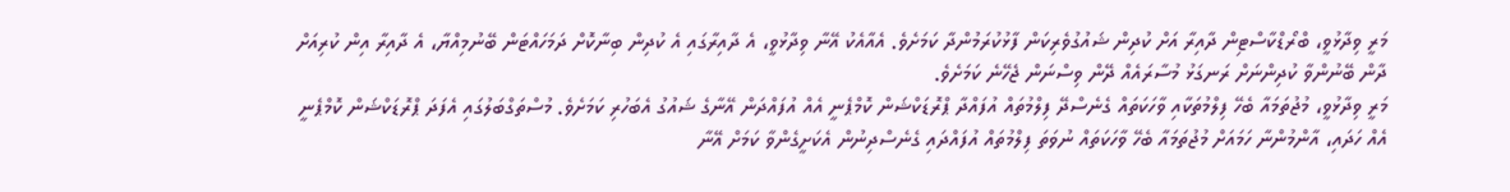މަރީ ވިދާޅުވީ، ބްރޯޑްކާސްޓިން ދާއިރާ އަށް ކުދިން ޝައުގުވެރިކަން ފާޅުކުރަމުންދާ ކަމަށެވެ. އެއާއެކު އޭނާ ވިދާޅުވީ، އެ ދާއިރާގައި އެ ކުދިން ބިނާކޮށް ދަމަހައްޓަން ބޭނުމިއްޔާ، އެ ދާއިރާ އިން ކުރިއަށް ދާން ބޭނުންވާ ކުދިންނަށް ރަނގަޅު މުސާރައެއް ދޭން ވިސްނަން ޖެހޭނެ ކަމަށެވެ.
މަރީ ވިދާޅުވީ، މުޖުތަމައާ ބެހޭ ފިލްމުތަކާއި ވާހަކަތައް ގެނެސްދޭ ފިލްމުތައް އުފައްދާ ޕްރޮޑަކްޝަން ކޮމްޕެނީ އެއް އުފައްދަން އޭނާގެ ޝައުގު އެބަހުރި ކަމަށެވެ. މުސްތަގްބަލުގައި އެފަދަ ޕްރޮޑަކްޝަން ކޮމްޕެނީ އެއް ހަދައި، އާންމުންނާ ހަމައަށް މުޖުތަމައާ ބެހޭ ވާހަކަތައް ނުވަތަ ފިލްމުތައް އުފައްދައި ގެނެސްދިނުން އެކަށީގެންވާ ކަމަށް އޭނާ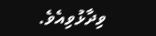ވިދާޅުވިއެވެ.